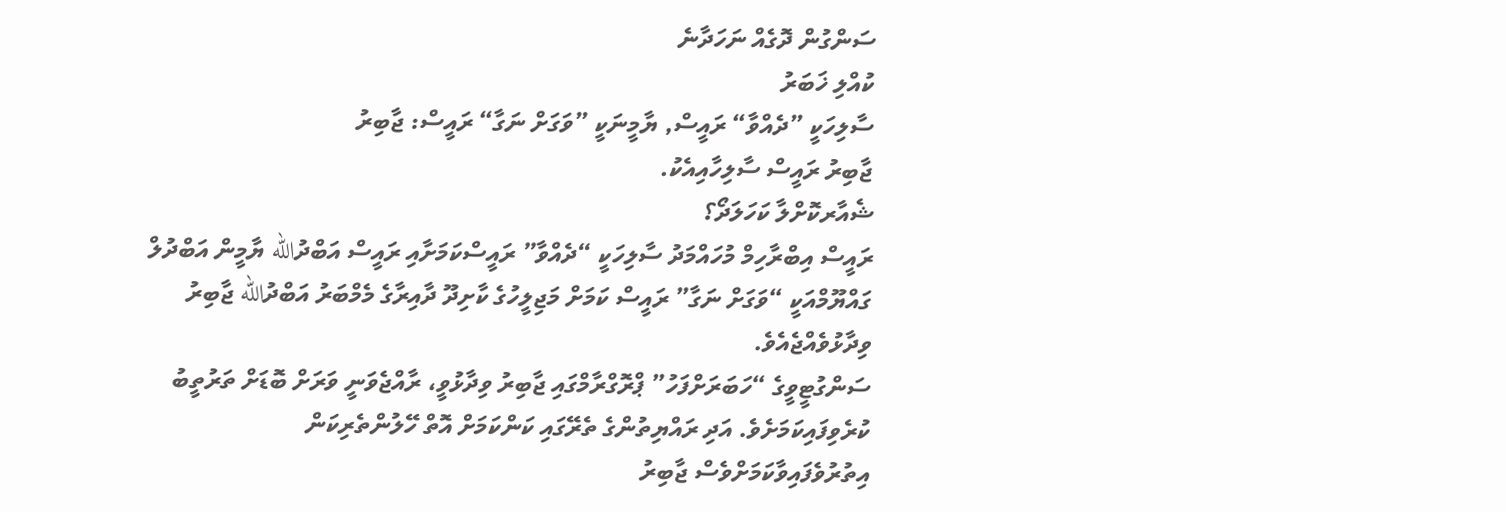ސަންގުން ދޮގެއް ނަހަދާނެ
ކުއްލި ޚަބަރު
ސާލިހަކީ ”ދެއްވާ“ ރައީސް, ޔާމީނަކީ ”ވަގަށް ނަގާ“ ރައީސް: ޖާބިރު
ޖާބިރު ރައީސް ސާލިހާއިއެކު.
ޝެއާރކޮށްލާ ކަހަލަދޯ؟
ރައީސް އިބްރާހިމް މުހައްމަދު ސާލިހަކީ “ދެއްވާ” ރައީސްކަމަށާއި ރައީސް އަބްދުالله ޔާމީން އަބްދުލް ގައްޔޫމްއަކީ “ވަގަށް ނަގާ” ރައީސް ކަމަށް މަޖިލީހުގެ ކާށިދޫ ދާއިރާގެ މެމްބަރު އަބްދުالله ޖާބިރު ވިދާޅުވެއްޖެއެވެ.
ސަންގުޓީވީގެ “ހަބަރަށްފަހު” ޕްރޮގްރާމްގައި ޖާބިރު ވިދާޅުވީ، ރާއްޖެވަނީ ވަރަށް ބޮޑަށް ތަރުތީބު ކުރެވިފައިކަމަށެވެ. އަދި ރައްޔިތުންގެ ތެރޭގައި ކަންކަމަށް އޮތް ހޭލުންތެރިކަން އިތުރުވެފައިވާކަމަށްވެސް ޖާބިރު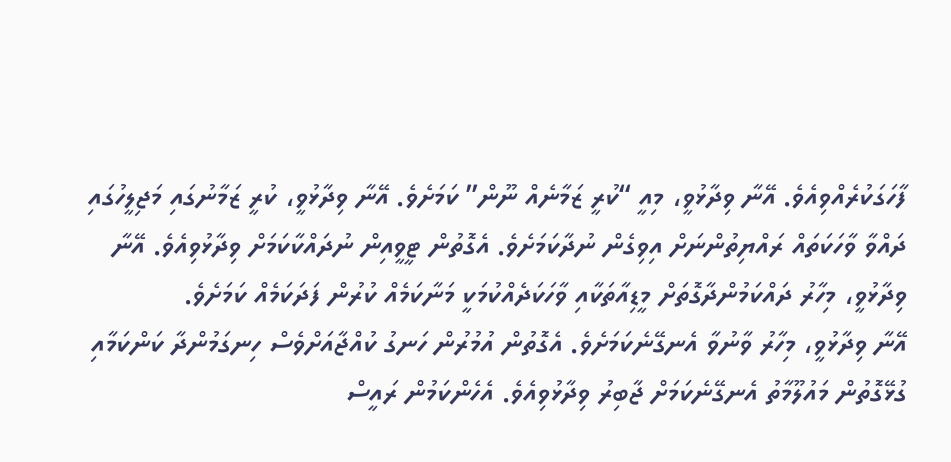ފާހަގަކުރެއްވިއެވެ. އޭނާ ވިދާޅުވީ، މިއީ “ކުރީ ޒަމާނެއް ނޫން” ކަމަށެވެ. އޭނާ ވިދާޅުވީ، ކުރީ ޒަމާނުގައި މަޖިލީހުގައި ދައްވާ ވާހަކަތައް ރައްޔިތުންނަށް އިވިގެން ނުދާކަމަށެވެ. އެގޮތުން ޓީވީއިން ނުދައްކާކަމަށް ވިދާޅުވިއެވެ. އޭނާ ވިދާޅުވީ، މިހާރު ދައްކަމުންދާގޮތަށް މީޑިއާތަކާއި ވާހަކަދެއްކުމަކީ މަނާކަމެއް ކުރުން ފަދަކަމެއް ކަމަށެވެ.
އޭނާ ވިދާޅުވީ، މިހާރު ވާނުވާ އެނގޭނެކަމަށެވެ. އެގޮތުން އުމުރުން ހަނގު ކުއްޖާއަށްވެސް ހިނގަމުންދާ ކަންކަމާއި ގުޅޭގޮތުން މައުލޫމާތު އެނގޭނެކަމަށް ޖާބިރު ވިދާޅުވިއެވެ. އެހެންކަމުން ރައީސް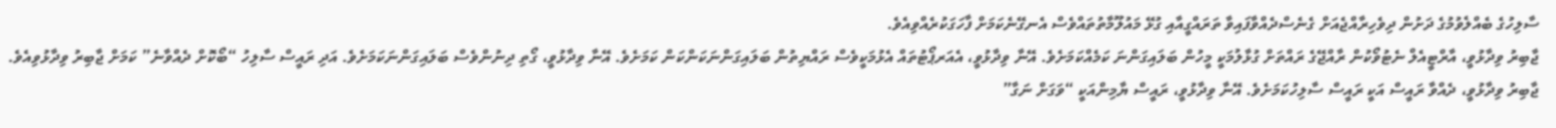ސާލިހުގެ ބެއްލެވުމުގެ ދަށުން ދިވެހިރާއްޖެއަށް ގެނެސްދެއްވާފައިވާ ތަރައްގީއާއި ގުޅޭ މައުލޫމާތުތައްވެސް އެނގޭނެކަމަށް ފާހަގަކުރެއްވިއެވެ.
ޖާބިރު ވިދާޅުވީ، އާރްޓީއެލް ނެޓުވޯކުން ރާއްޖޭގެ ރައްތަށް ގުޅާލުމަކީ މީހުން ބަލައިގަންނަ ކަމެއްކަމަށެވެ. އޭނާ ވިދާޅުވީ، އެއަރޕޯޓުތައް އެޅުމަކީވެސް ރައްޔިތުން ބަލައިގަންނަކަންކަން ކަމަށެވެ. އޭނާ ވިދާޅުވީ، ގޯތި ދިނުންވެސް ބަލައިގަންނަކަމަށެވެ. އަދި ރައީސް ސާލިހު “ބޯކޮށް ދެއްވާނެ” ކަމަށް ޖާބިރު ވިދާޅުވިއެވެ.
ޖާބިރު ވިދާޅުވީ، ދެއްވާ ރައީސް އަކީ ރައީސް ސާލިހުކަމަށެވެ. އޭނާ ވިދާޅުވީ، ރައީސް ޔާމިންއަކީ “ވަގަށް ނަގާ”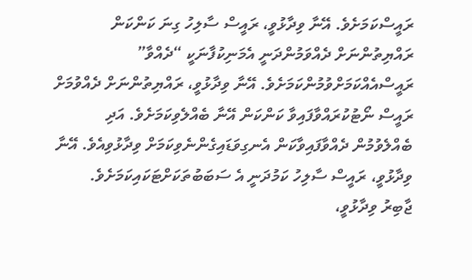ރައީސްކަމަށެވެ. އޭނާ ވިދާޅުވީ، ރައީސް ސާލިހު ގިނަ ކަންކަން ރައްޔިތުންނަށް ދެއްވަމުންދަނީ އެމަނިކުފާނަކީ “ދެއްވާ” ރައީސްއެއްކަމަށްވުމުންކަމަށެވެ. އޭނާ ވިދާޅުވީ، ރައްޔިތުންނަށް ދެއްވުމަށް ރައީސް ނޯޓުކުރައްވާފައިވާ ކަންކަން އޭނާ ބެއްލެވިކަމަށެވެ. އަދި ބެއްލެވުމުން ދެއްވާފައިވާކަން އެނގިވަޑައިގެންނެވިކަމަށް ވިދާޅުވިއެވެ. އޭނާ ވިދާޅުވީ، ރައީސް ސާލިހު ކަމުދަނީ އެ ސަބަބުތަކަށްޓަކައިކަމަށެވެ.
ޖާބިރު ވިދާޅުވީ،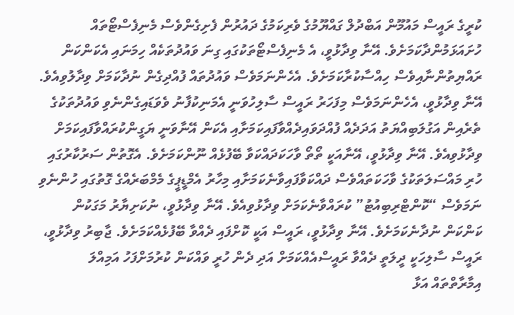ކުރީގެ ރައީސް މައުމޫން އަބްދުލް ގައްޔޫމުގެ ވެރިކަމުގެ ދައުރުން ފެށިގެންވެސް މެނިފެސްޓޯތައް ހުށައަޅަމުންދާކަމަށެވެ. އޭނާ ވިދާޅުވީ، އެ މެނިފެސްޓޯތަކުގައި ގިނަ ވައުދުތަކެއް ހިމަނައި އެކަންކަން ރައްޔިތުންނާއިވެސް ހިއްސާކުރާކަމަށެވެ. އެހެންނަމަވެސް ވައުދުތައް ފުއްދިގެން ނުދާކަމަށް ވިދާލުވިއެވެ.
އޭނާ ވިދާޅުވީ، އެހެންނަމަވެސް މިފަހަރު ރައީސް ސާލިހުވަނީ އެމަނިކުފާނު ވެވަޑައިގެންނެވި ވައުދުތަކުގެ ތެރެއިން އަގުލަބިއްޔަތު އަދަދެއް ފުއްދަވައިދެއްވާފައިކަމަށާއި އެކަން އޭނާވަނީ ޔަގީންކުރައްވާފައިކަމަށް ވިދާޅުވިއެވެ. އޭނާ ވިދާޅުވީ، އޭނާއަކީ ތޯތޯ ވާހަކަދައްކަވާ ބޭފުޅެއް ނޫންކަމަށެވެ. އެގޮތުން ސަރުކާރުގައި ހުރި މައްސަލަތަކުގެ ވާހަކަތައްވެސް ދައްކަވާފައިވާނެކަމަށާއި މިހާރު އެމްޑީޕީގެ މެމްބަރެއްގެ ގޮތުގައި ހުންނެވި ނަމަވެސް “ކޮންޓްރިބިއުޓު” ކުރައްވާނެކަމަށް ވިދާޅުވިއެވެ. އޭނާ ވިދާޅުވީ، ނުކަށިޔާރު މަގަކުން ކަންކަން ނުދާނެކަމަށެވެ. އޭނާ ވިދާޅުވީ، ރައީސް އަކީ ކޮށްފައި ދެއްވާ ބޭފުޅެއްކަމަށެވެ. ޖާބިރު ވިދާޅުވީ، ރައީސް ސާލިހަކީ ދީލަތީ ދެއްވާ ރައީސްއެއްކަމަށް އަދި ދެން ހުރީ ވައްކަން ކުރުމަށްފަހު އަމިއްލަ އިމާރާތްތައް އަޅާ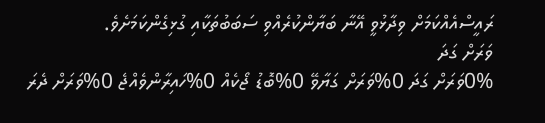ރައީސްއެއްކަމަށް ވިދާޅުވީ އޭނާ ބަޔާންކުރެއްވި ސަބަބުތަކާއި ގުޅިގެންކަމަށެވެ.
ވަރަށް ގަދަ
0%ވަރަށް ގަދަ 0%ވަރަށް ގަޔާވޭ 0%ބޮޑު ޖޯކެއް 0%ހައިރާންވެއްޖެ 0%ވަރަށް ދެރަ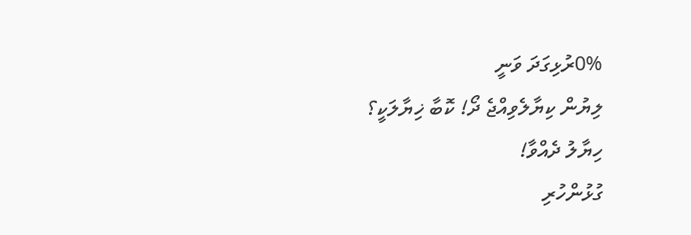0%ރުޅިގަދަ ވަނީ
ލިޔުން ކިޔާލެވިއްޖެ ދޯ! ކޮބާ ޚިޔާލަކީ؟
ހިޔާލު ދެއްވާ!
ގުޅުންހުރި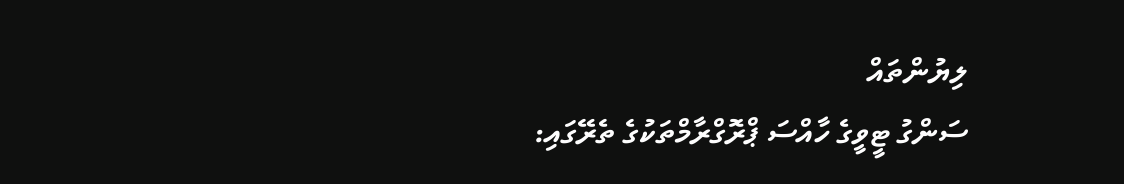ލިޔުންތައް
ސަންގު ޓީވީގެ ހާއްސަ ޕްރޮގްރާމްތަކުގެ ތެރޭގައި: